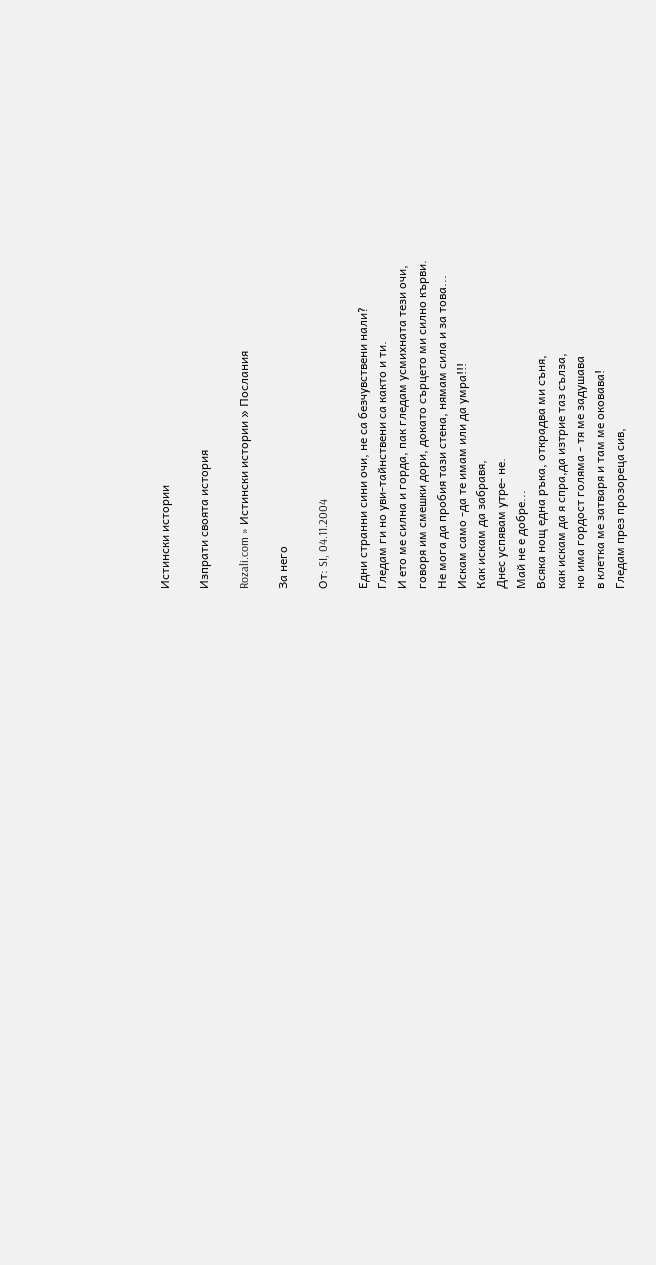Истински истории

Изпрати своята история

Rozali.com » Истински истории » Послания

За него

От: SI, 04.11.2004

Едни странни сини очи, не са безчувствени нали?
Гледам ги но уви-тайнствени са както и ти.
И ето ме силна и горда, пак гледам усмихната тези очи,
говоря им смешки дори, докато сърцето ми силно кърви.
Не мога да пробия тази стена, нямам сила и за това...
Искам само -да те имам или да умра!!!
Как искам да забравя,
Днес успявам утре- не.
Май не е добре...
Всяка нощ една ръка, открадва ми съня,
как искам да я спра,да изтрие таз сълза,
но има гордост голяма - тя ме задушава
в клетка ме затваря и там ме оковава!
Гледам през прозореца сив,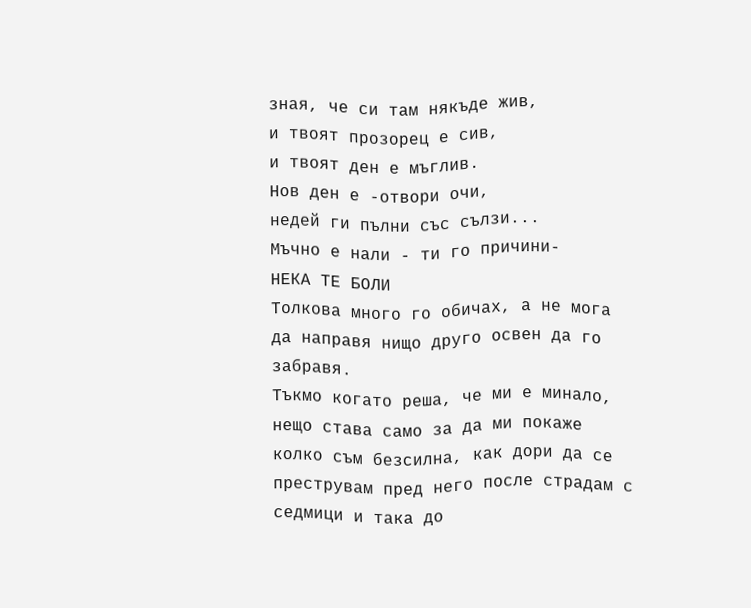зная, че си там някъде жив,
и твоят прозорец е сив,
и твоят ден е мъглив.
Нов ден е -отвори очи,
недей ги пълни със сълзи...
Мъчно е нали - ти го причини-
НЕКА ТЕ БОЛИ
Толкова много го обичах, а не мога да направя нищо друго освен да го забравя.
Тъкмо когато реша, че ми е минало, нещо става само за да ми покаже колко съм безсилна, как дори да се преструвам пред него после страдам с седмици и така до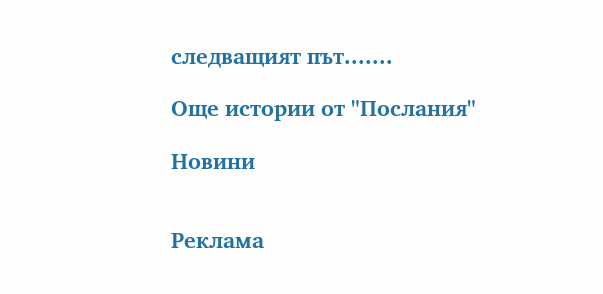следващият път.......

Още истории от "Послания"

Новини


Реклама